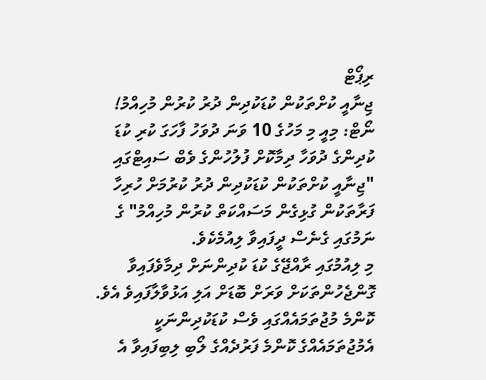ރިޕޯޓް
ޖިނާއީ ކުށްތަކުން ކުޑަކުދިން ދުރު ކުރުން މުހިއްމު!
ނޯޓް: މިއީ މި މަހުގެ 10 ވަނަ ދުވަހު ފާހަގަ ކުރި ކުޑަ ކުދިންގެ ދުވަހާ ދިމާކޮށް ފުލުހުންގެ ވެބް ސައިޓްގައި "ޖިނާއީ ކުށްތަކުން ކުޑަކުދިން ދުރު ކުރުމަށް ހުރިހާ ފަރާތަކުން ގުޅިގެން މަސައްކަތް ކުރުން މުހިއްމު" ގެ ނަމުގައި ގެނެސް ދީފައިވާ ލިއުމެކެވެ.
މި ލިއުމުގައި ރާއްޖޭގެ ކުޑަ ކުދިންނަށް ދިމާވެފައިވާ ގޮންޖެހުންތަކަށް ވަރަށް ބޮޑަށް އަލި އަޅުވާލާފައިވެ އެވެ.
ކޮންމެ މުޖުތަމައެއްގައި ވެސް ކުޑަކުދިންނަކީ އެމުޖުތަމައެއްގެ ކޮންމެ ފަރުދެއްގެ ލޯބި ލިބިފައިވާ އެ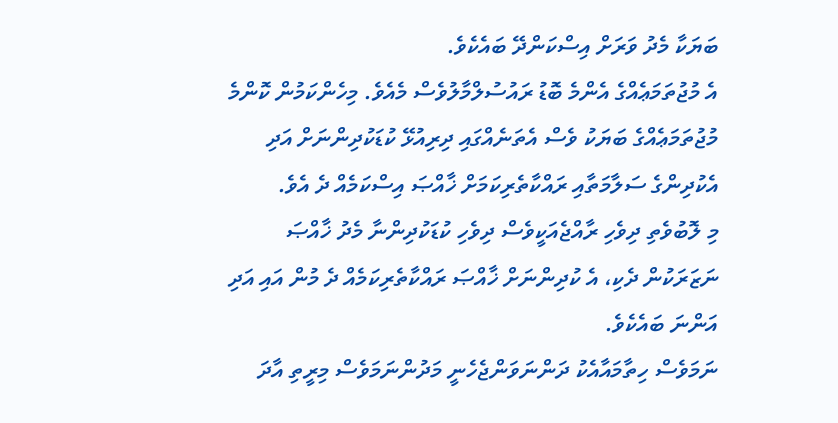ބަޔަކާ މެދު ވަރަށް އިސްކަންދޭ ބައެކެވެ.
އެ މުޖުތަމަޢެއްގެ އެންމެ ބޮޑު ރައުސުލްމާލުވެސް މެއެވެ. މިހެންކަމުން ކޮންމެ މުޖުތަމަޢެއްގެ ބަޔަކު ވެސް އެތަނެއްގައި ދިރިއުޅޭ ކުޑަކުދިންނަށް އަދި އެކުދިންގެ ސަލާމަތާއި ރައްކާތެރިކަމަށް ޚާއްޞަ އިސްކަމެއް ދެ އެވެ.
މި ލޮބުވެތި ދިވެހި ރާއްޖެއަކީވެސް ދިވެހި ކުޑަކުދިންނާ މެދު ޚާއްޞަ ނަޒަރަކުން ދެކި، އެ ކުދިންނަށް ޚާއްޞަ ރައްކާތެރިކަމެއް ދެ މުން އައި އަދި އަންނަ ބައެކެވެ.
ނަމަވެސް ހިތާމައާއެކު ދަންނަވަންޖެހެނީ މަދުންނަމަވެސް މިރީތި އާދަ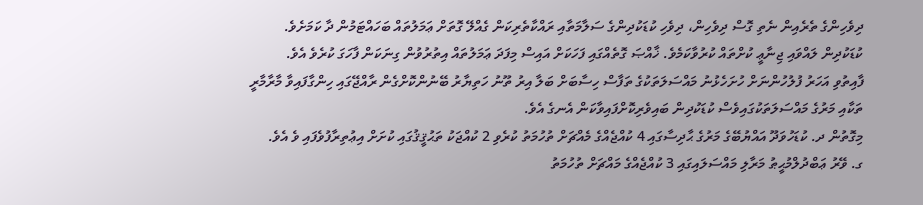ދިވެހިންގެ ތެރެއިން ނެތި ގޮސް ދިވެހިން، ދިވެހި ކުޑަކުދިންގެ ސަލާމަތާއި ރައްކާތެރިކަން ގެއްލޭ ގޮތަށް ޢަމަލުތައް ބަހައްޓަމުން ދާ ކަމަށެވެ. ކުޑަކުދިން ލައްވައި ޖިނާޢީ ކުށްތައް ކުރުވާކަމެވެ. ޚާއްޞަ ގޮތެއްގައި ފަހަކަށް އައިސް މިފަދަ ޢަމަލުތައް އިތުރުވުން ގިނަކަން ފާހަގަ ކުރެވެ އެވެ.
ފާއިތުވި އަހަރު ފުލުހުންނަށް ހުށަހެޅުނު މައްސަލަތަކުގެ ތަފާސް ހިސާބަށް ބަލާ އިރު ތޫނު ހަތިޔާރު ބޭނުންކޮށްގެން ރާއްޖޭގައި ހިންގާފައިވާ މާރާމާރީ ތަކާއި މަރުގެ މައްސަލަތަކުގައިވެސް ކުޑަކުދިން ބައިވެރިކޮށްފައިވާކަން އެނގެ އެވެ.
މިގޮތުން ދ. ކުޑަހުވަދޫ އައްޔުބޭގެ މަރުގެ ޙާދިސާގައި 4 ކުއްޖެއްގެ މެއްޗަށް ތުހުމަތު ކުރެވި 2 ކުއްޖަކު ތަޙުޤީޤުގައި ކުށަށް އިޢުތިރާފުވެފައި ވެ އެވެ.
ގ. ވޭރު ޢަބްދުލްމުޙީޠު މަރާލި މައްސަލައިގައި 3 ކުއްޖެއްގެ މައްޗަށް ތުހުމަތު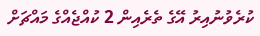ކުރެވުނުއިރު އޭގެ ތެރެއިން 2 ކުއްޖެއްގެ މައްޗަށް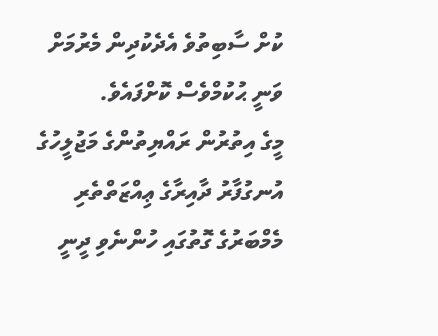ކުށް ސާބިތުވެ އެދެކުދިން މެރުމަށް ވަނީ ޙުކުމްވެސް ކޮށްފައެވެ.
މީގެ އިތުރުން ރައްޔިތުންގެ މަޖުލީހުގެ އުނގުފާރު ދާއިރާގެ ޢިއްޒަތްތެރި މެމްބަރުގެ ގޮތުގައި ހުންނެވި ދީނީ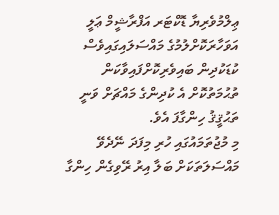ޢިލްމުވެރިޔާ ޑޮކްޓަރ އަފްރާޝީމް ޢަލީ އަވަހާރަކޮށްލުމުގެ މައްސަލައިގައިވެސް ކުޑަކުދިން ބައިވެރިކޮށްފައިވާކަން ތުޙުމަތުކޮށް އެ ކުދިންގެ މައްޗަށް ވަނީ ތަޙުޤީޤު ހިންގާފަ އެވެ.
މި މުޖުތަމައުގައި ހުރި މިފަދަ ނޭދެވޭ މައްސަލަތަކަށް ބަލާ އިރު ރޭވިގެން ހިންގާ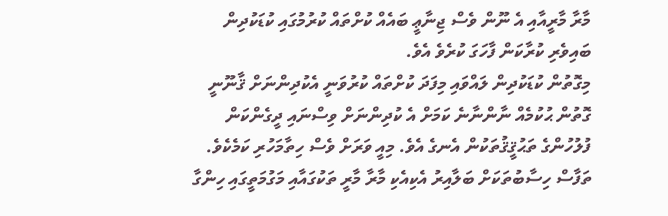މާރާ މާރީއާއި އެ ނޫން ވެސް ޖިނާޢީ ބައެއް ކުށްތައް ކުރުމުގައި ކުޑަކުދިން ބައިވެރި ކުރާކަން ފާހަގަ ކުރެވެ އެވެ.
މިގޮތުން ކުޑަކުދިން ލައްވައި މިފަދަ ކުށްތައް ކުރުވަނީ އެކުދިންނަށް ޤާނޫނީ ގޮތުން ޙުކުމެއް ނާންނާނެ ކަމަށް އެ ކުދިންނަށް ވިސްނައި ދީގެންކަން ފުލުހުންގެ ތަޙުޤީޤުތަކުން އެނގެ އެވެ. މިއީ ވަރަށް ވެސް ހިތާމަހުރި ކަމެކެވެ.
ތަފާސް ހިސާބުތަކަށް ބަލާއިރު އެކިއެކި މާރާ މާރީ ތަކުގައާއި މަގުމަތީގައި ހިންގާ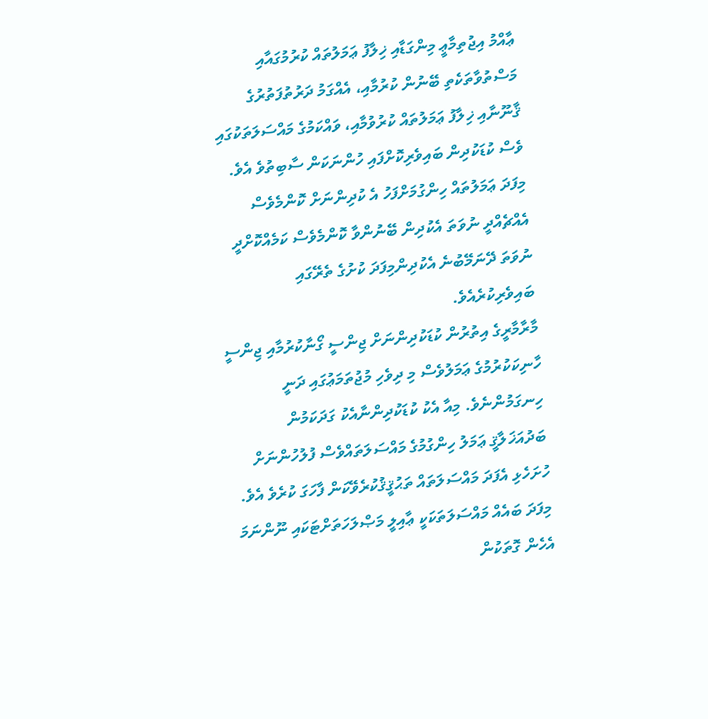ޢާއްމު އިޖުތިމާޢީ މިންގަޑާއި ޚިލާފު ޢަމަލުތައް ކުރުމުގައާއި މަސްތުވާތަކެތި ބޭނުން ކުރުމާއި، އެއްގަމު ދަރުތުފަތުރުގެ ޤާނޫނާއި ޚިލާފު ޢަމަލުތައް ކުރުވުމާއި، ވައްކަމުގެ މައްސަލަތަކުގައި ވެސް ކުޑަކުދިން ބައިވެރިކޮށްފައި ހުންނަކަން ސާބިތުވެ އެވެ.
މިފަދަ ޢަމަލުތައް ހިންގުމަށްފަހު އެ ކުދިންނަށް ކޮންމެވެސް އެއްޗެއްދީ ނުވަތަ އެކުދިން ބޭނުންވާ ކޮންމެވެސް ކަމެއްކޮށްދީ ނުވަތަ ދޭނަމޭބުނެ އެކުދިންމިފަދަ ކުށުގެ ތެރޭގައި ބައިވެރިކުރެއެވެ.
މާރާމާރީގެ އިތުރުން ކުޑަކުދިންނަށް ޖިންސީ ގޯނާކުރުމާއި ޖިންސީ ހާނިކަކުރުމުގެ ޢަމަލުވެސް މި ދިވެހި މުޖުތަމަޢުގައި ދަނީ ހިނގަމުންނެވެ. މިއާ އެކު ކުޑަކުދިންނާއެކު ގަދަކަމުން ބަދުއަޚަލާޤީ ޢަމަލު ހިންގުމުގެ މައްސަލަތައްވެސް ފުލުހުންނަށް ހުށަހެޅި އެފަދަ މައްސަލަތައް ތަޙުޤީޤުކުރެވޭކަން ފާހަގަ ކުރެވެ އެވެ.
މިފަދަ ބައެއް މައްސަލަތަކަކީ ޢާއިލީ މަޞްލަހަތަށްޓަކައި ނޫންނަމަ އެހެން ގޮތަކުން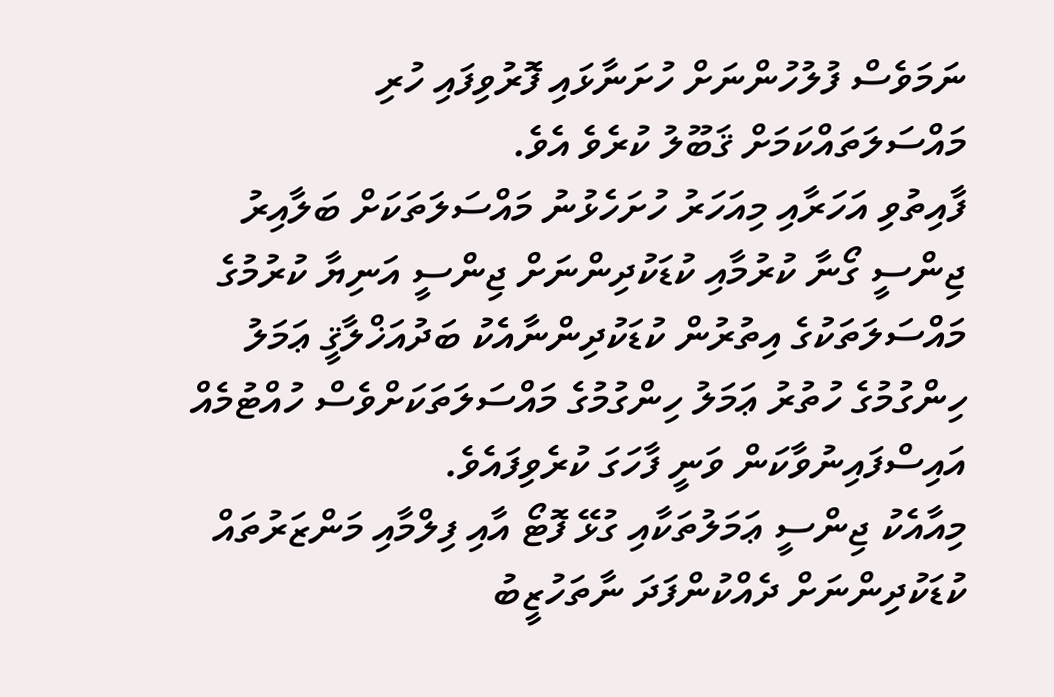ނަމަވެސް ފުލުހުންނަށް ހުށަނާޅައި ފޮރުވިފައި ހުރި މައްސަލަތައްކަމަށް ޤަބޫލު ކުރެވެ އެވެ.
ފާއިތުވި އަހަރާއި މިއަހަރު ހުށަހެޅުނު މައްސަލަތަކަށް ބަލާއިރު ޖިންސީ ގޯނާ ކުރުމާއި ކުޑަކުދިންނަށް ޖިންސީ އަނިޔާ ކުރުމުގެ މައްސަލަތަކުގެ އިތުރުން ކުޑަކުދިންނާއެކު ބަދުއަޚްލާޤީ ޢަމަލު ހިންގުމުގެ ހުތުރު ޢަމަލު ހިންގުމުގެ މައްސަލަތަކަށްވެސް ހުއްޓުމެއް އައިސްފައިނުވާކަން ވަނީ ފާހަގަ ކުރެވިފައެވެ.
މިއާއެކު ޖިންސީ ޢަމަލުތަކާއި ގުޅޭ ފޮޓޯ އާއި ފިލްމާއި މަންޒަރުތައް ކުޑަކުދިންނަށް ދެއްކުންފަދަ ނާތަހުޒީބު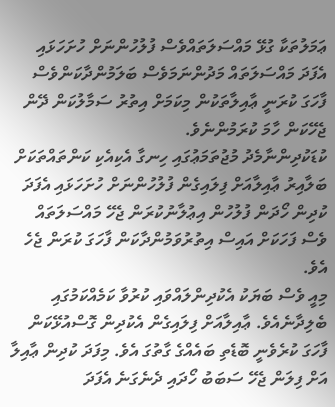ޢަމަލުތަކާ ގުޅޭ މައްސަލަތައްވެސް ފުލުހުންނަށް ހުށަހަޅައި އެފަދަ މައްސަލަތައް މަދުންނަމަވެސް ބަލަމުންދާކަންވެސް ފާހަގަ ކުރަނީ ޢާއިލާތަކުން މިކަމަށް އިތުރު ސަމާލުކަން ދޭން ޖެހޭކަން ހާމަ ކުރަމުންނެވެ.
ކުޑަކުދިންނާމެދު މުޖުތަމަޢުގައި ހިނގާ އެކިއެކި ކަންތައްތަކަށް ބަލާއިރު ޢާއިލާއަށް ފިލައިގެން ފުލުހުންނަށް ހުށަހަޅައި އެފަދަ ކުދިން ހޯދަން ފުލުހުން އިޢުލާނުކުރަން ޖެހޭ މައްސަލަތައް ވެސް ފަހަކަށް އައިސް އިތުރުވަމުންދާކަން ފާހަގަ ކުރަން ޖެހެ އެވެ.
މިއީ ވެސް ބަޔަކު އެކުދިންލައްވައި ކުރުވާ ކަމެއްކަމުގައި ބެލިދާނެއެވެ. ޢާއިލާއަށް ފިލައިގެން އެކުދިން ގޮސްއުޅޭކަން ފާހަގަ ކުރެވެނީ ބޮޑެތި ބައެއްގެ ގާތުގަ އެވެ. މިފަދަ ކުދިން ޢާއިލާ އަށް ފިލަން ޖެހޭ ސަބަބު ހޯދައި ދެނެގަނެ އެފަދަ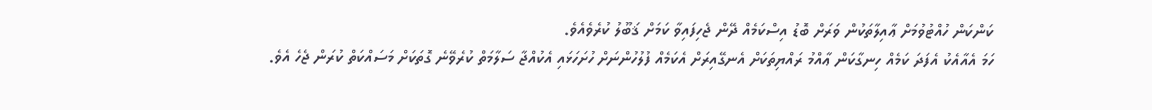ކަންކަން ހުއްޓުވުމަށް ޢާއިލާތަކުން ވަރަށް ބޮޑު އިސްކަމެއް ދޭން ޖެހިފައިވާ ކަމަށް ޤަބޫލު ކުރެވެއެވެ.
ހަމަ އެއާއެކު އެފަދަ ކަމެއް ހިނގާކަން ޢާއްމު ރައްޔިތަކަށް އެނގޭއިރަށް އެކަމެއް ފުލުހުންނަށް ހުށަހަޅައި އެކުއްޖާ ސަލާމަތް ކުރެވޭނެ ގޮތަކަށް މަސައްކަތް ކުރަން ޖެހެ އެވެ.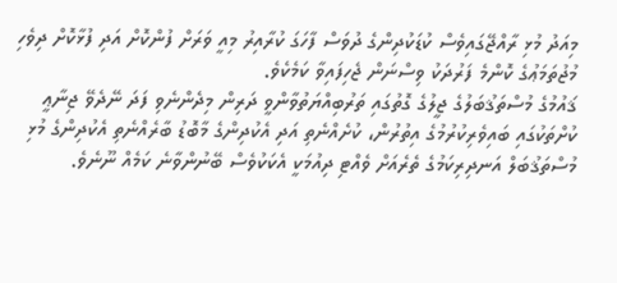މިއަދު މުޅި ރާއްޖޭގައިވެސް ކުޑަކުދިންގެ ދުވަސް ފާހަގަ ކުރާއިރު މިއީ ވަރަށް ފުންކޮށް އަދި ފުޅާކޮށް ދިވެހި މުޖުތަމަޢުގެ ކޮންމެ ފަރުދަކު ވިސްނަން ޖެހިފައިވާ ކަމެކެވެ.
ޤައުމުގެ މުސްތަޤުބަލުގެ ޖީލުގެ ގޮތުގައި ތަރުބިއްޔަތުވާންވީ ދަރިން މިދެންނެވި ފަދަ ނޭދެވޭ ޖިނާޢީ ކުށްތަކުގައި ބައިވެރިކުރުމުގެ އިތުރުން، ކުށެއްނެތި އަދި އެކުދިންގެ މާބޮޑު ބާރެއްނެތި އެކުދިންގެ މުޅި މުސްތަޤުބަލް އަނދިރިކަމުގެ ތެރެއަށް ވެއްޓި ދިއުމަކީ އެކަކުވެސް ބޭނުންވާނެ ކަމެއް ނޫނެވެ.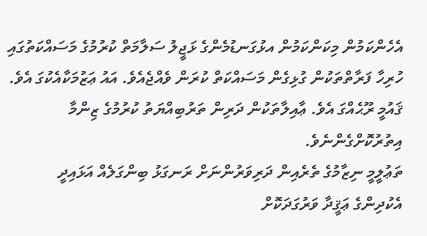އެހެންކަމުން މިކަންކަމުން އޅުގަނޑުމެންގެ ޅަޖީލު ސަލާމަތް ކުރުމުގެ މަސައްކަތުގައި ހުރިހާ ފަރާތްތަކުން ގުޅިގެން މަސައްކަތް ކުރަން ވެއްޖެއެވެ. އައު ޢަޒުމަކާއެކުގަ އެވެ. ޤައުމީ ރޫޙެއްގަ އެވެ. ޢާއިލާތަކުން ދަރިން ތަރުބިއްޔަތު ކުރުމުގެ ޒިންމާ އިތުރުކޮށްގެންނެވެ.
ތަޢުލީމީ ނިޒާމުގެ ތެރެއިން ދަރިވަރުންނަށް ރަނގަޅު ބިންގަލެއް އަޅައިދީ އެކުދިންގެ ޢަޤީދާ ވަރުގަދަކޮށް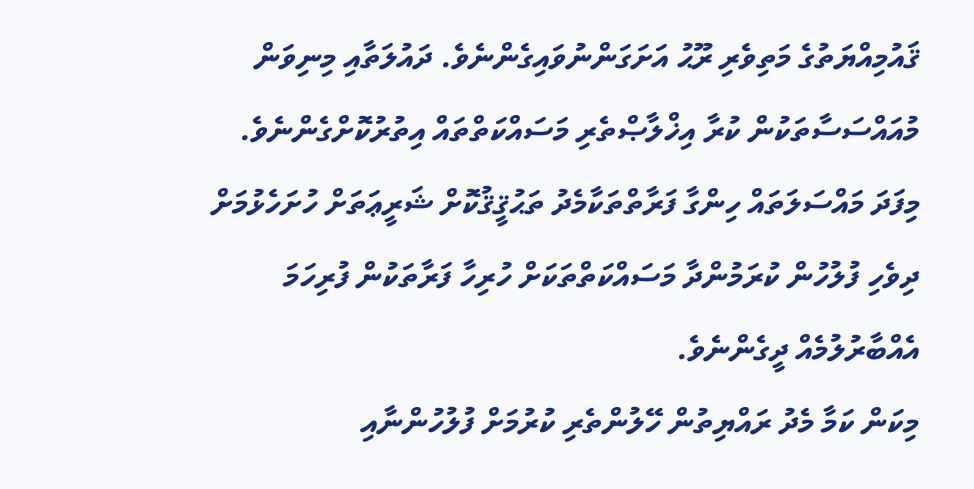ޤައުމިއްޔަތުގެ މަތިވެރި ރޫޙު އަށަގަންނުވައިގެންނެވެ. ދައުލަތާއި މިނިވަން މުއައްސަސާތަކުން ކުރާ އިޚްލާޞްތެރި މަސައްކަތްތައް އިތުރުކޮށްގެންނެވެ.
މިފަދަ މައްސަލަތައް ހިންގާ ފަރާތްތަކާމެދު ތަޙުޤީޤުކޮށް ޝަރީޢަތަށް ހުށަހެޅުމަށް ދިވެހި ފުލުހުން ކުރަމުންދާ މަސައްކަތްތަކަށް ހުރިހާ ފަރާތަކުން ފުރިހަމަ އެއްބާރުލުމެއް ދީގެންނެވެ.
މިކަން ކަމާ މެދު ރައްޔިތުން ހޭލުންތެރި ކުރުމަށް ފުލުހުންނާއި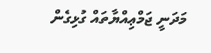މަދަނީ ޖަމްޢިއްޔާތައް ގުޅިގެން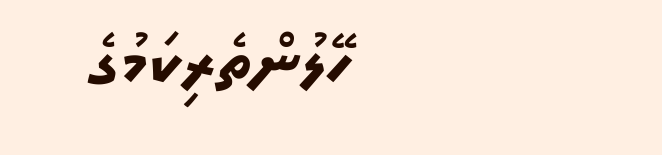ހޭލުންތެރިކަމުގެ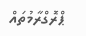ޕްރޮގްރާމުތައް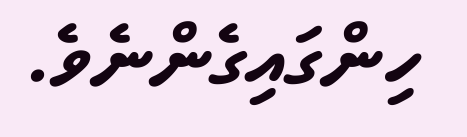ހިންގައިގެންނެވެ.